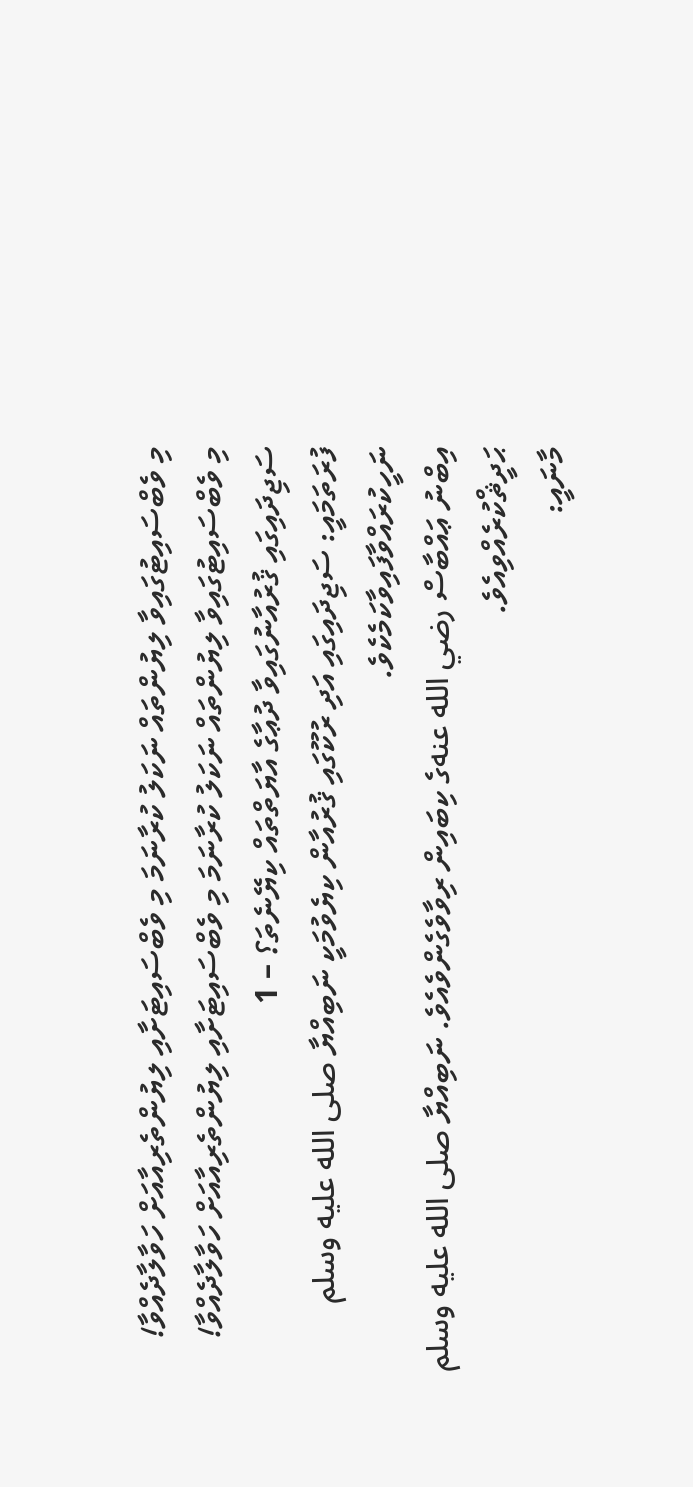މި ވެބްސައިޓުގައިވާ ލިޔުންތައް ނަކަލު ކުރާނަމަ މި ވެބްސައިޓަށާއި ލިޔުންތެރިއާއަށް ހަވާލާދެއްވާ!
މި ވެބްސައިޓުގައިވާ ލިޔުންތައް ނަކަލު ކުރާނަމަ މި ވެބްސައިޓަށާއި ލިޔުންތެރިއާއަށް ހަވާލާދެއްވާ!
ސަޖިދައިގައި ޤުރުއާނުގައިވާ ދުޢާގެ އާޔަތްތައް ކިޔޭނެތަ؟ – 1
ފުރަތަމައީ: ސަޖިދައިގައި އަދި ރުކޫގައި ޤުރުއާން ކިޔެވުމަކީ ނަބިއްޔާ صلى الله عليه وسلم ނަހީކުރައްވާފައިވާކަމެކެވެ.
އިބްނު ޢައްބާސް رضي الله عنهގެ ކިބައިން ރިވާވެގެންވެއެވެ. ނަބިއްޔާ صلى الله عليه وسلم ޙަދީޘްކުރެއްވިއެވެ.
މާނައީ: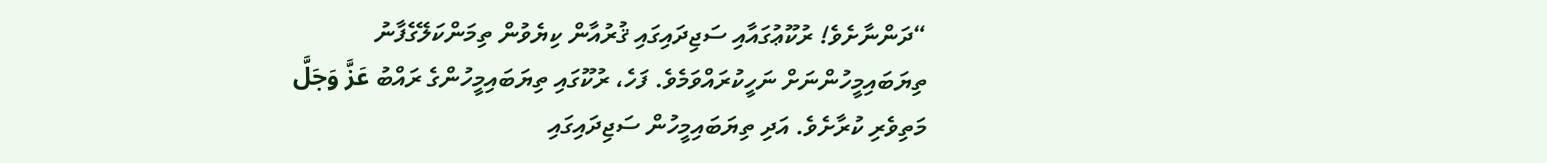“ދަންނާށެވެ! ރުކޫޢުގައާއި ސަޖިދައިގައި ޤުރުއާން ކިޔެވުން ތިމަންކަލޭގެފާނު ތިޔަބައިމީހުންނަށް ނަހީކުރައްވަމެވެ. ފަހެ، ރުކޫގައި ތިޔަބައިމީހުންގެ ރައްބު عَزَّ وَجَلَّ މަތިވެރި ކުރާށެވެ. އަދި ތިޔަބައިމީހުން ސަޖިދައިގައި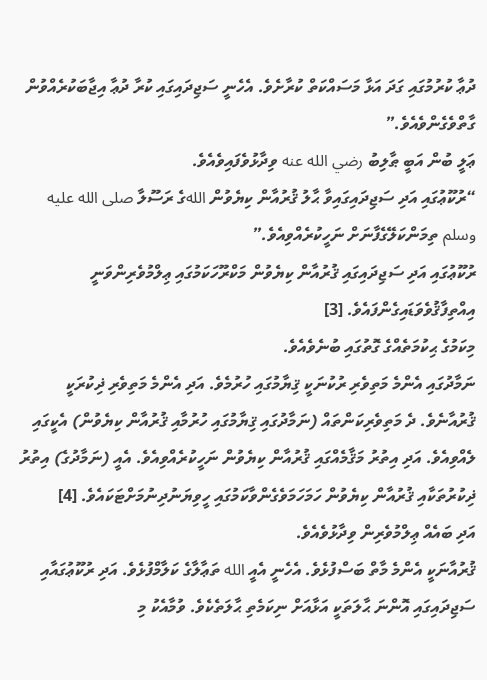ދުޢާ ކުރުމުގައި ގަދަ އަޅާ މަސައްކަތް ކުރާށެވެ. އެހެނީ ސަޖިދައިގައި ކުރާ ދުޢާ އިޖާބަކުރެއްވުން ގާތްވެގެންވެއެވެ.”
ޢަލީ ބުން އަބީ ޠާލިބު رضي الله عنه ވިދާޅުވެފައިވެއެވެ.
“ރުކޫޢުގައި އަދި ސަޖިދައިގައިވާ ޙާލު ޤުރުއާން ކިޔެވުން اللهގެ ރަސޫލާ صلى الله عليه وسلم ތިމަންކަލޭގެފާނަށް ނަހީކުރެއްވިއެވެ.”
ރުކޫޢުގައި އަދި ސަޖިދައިގައި ޤުރުއާން ކިޔެވުން މަކްރޫހަކަމުގައި ޢިލްމުވެރިންވަނީ އިއްތިފާޤުވެވަޑައިގެންފައެވެ. [3]
މިކަމުގެ ޙިކުމަތެއްގެ ގޮތުގައި ބުނެވެއެވެ.
ނަމާދުގައި އެންމެ މަތިވެރި ރުކުނަކީ ޤިޔާމުގައި ހުރުމެވެ. އަދި އެންމެ މަތިވެރި ޛިކުރަކީ ޤުރުއާނެވެ. ދެ މަތިވެރިކަންތައް (ނަމާދުގައި ޤިޔާމުގައި ހުރުމާއި ޤުރުއާން ކިޔެވުން) އެކީގައި ލެއްވިއެވެ. އަދި އިތުރު މަޤާމެއްގައި ޤުރުއާން ކިޔެވުން ނަހީކުރެއްވިއެވެ. އެއީ (ނަމާދުގެ) އިތުރު ޛިކުރުތަކާއި ޤުރުއާން ކިޔެވުން ހަމަހަމަވެގެންވާކަމުގައި ހީވިޔަނުދިނުމަށްޓަކައެވެ. [4]
އަދި ބައެއް ޢިލްމުވެރިން ވިދާޅުވެއެވެ.
ޤުރުއާނަކީ އެންމެ މާތް ބަސްފުޅެވެ. އެހެނީ އެއީ الله ތަޢާލާގެ ކަލާމްފުޅެވެ. އަދި ރުކޫޢުގައާއި ސަޖިދައިގައި އޮންނަ ޙާލަތަކީ އަޅާއަށް ނިކަމެތި ޙާލަތެކެވެ. ވުމާއެކު މި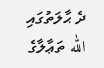ދެ ޙާލަތުގައި الله ތަޢާލާގެ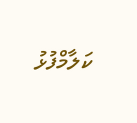ކަލާމްފުޅު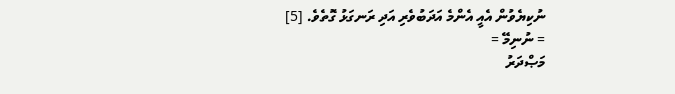ނުކިޔެވުން އެއީ އެންމެ އަދަބުވެރި އަދި ރަނގަޅު ގޮތެވެ. [5]
= ނުނިމޭ =
މަޞްދަރު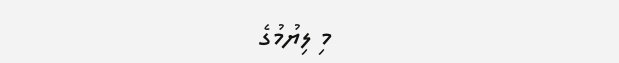މި ލިޔުމުގެ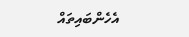އެހެންބައިތައް